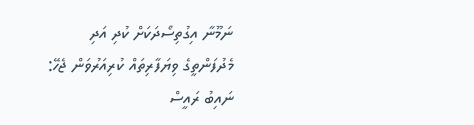ނަމޫނާ އިގުތިސޯދަކަށް ކުދި އަދި މެދުފަންތީގެ ވިޔަފާރިތައް ކުރިއަރުވަން ޖެހޭ: ނައިބު ރައީސް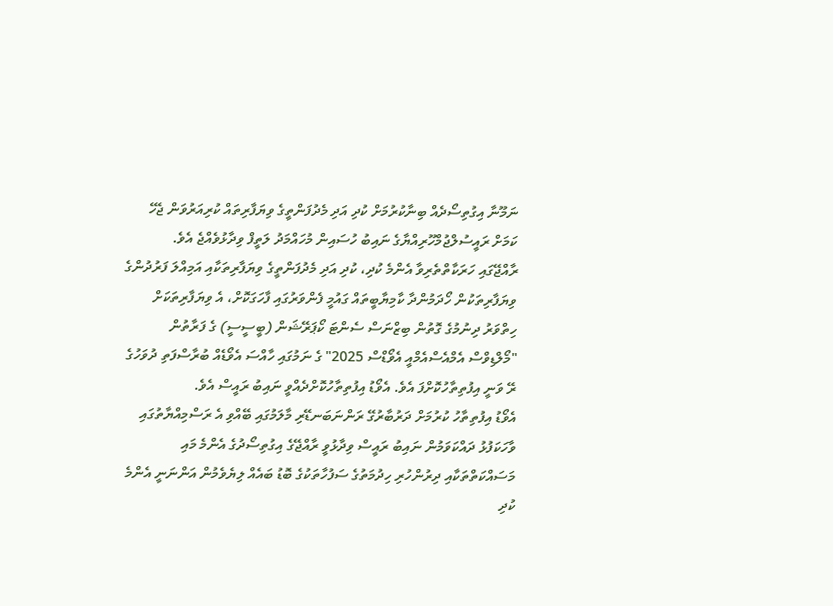ނަމޫނާ އިގުތިސޯދެއް ބިނާކުރުމަށް ކުދި އަދި މެދުފަންތީގެ ވިޔަފާރިތައް ކުރިއަރުވަން ޖެހޭ ކަމަށް ރައީސުލްޖުމްހޫރިއްޔާގެ ނައިބު ހުސައިން މުހައްމަދު ލަތީފް ވިދާޅުވެއްޖެ އެވެ.
ރާއްޖޭގައި ހަރަކާތްތެރިވާ އެންމެ ކުދި، ކުދި އަދި މެދުފަންތީގެ ވިޔަފާރިތަކާއި އަމިއްލަ ފަރުދުންގެ ވިޔަފާރިތަކުން ހޯދަމުންދާ ކާމިޔާބީތައް ގައުމީ ފެންވަރުގައި ފާހަގަކޮށް، އެ ވިޔަފާރިތަކަށް ހިތްވަރު ދިނުމުގެ ގޮތުން ބިޒްނަސް ސެންޓަ ކޯޕަރޭޝަން (ބީސީސީ) ގެ ފަރާތުން "މޯލްޑިވްސް އެމްއެސްއެމްއީ އެވޯޑްސް 2025" ގެ ނަމުގައި ހާއްސަ އެވޯޑެއް ބުރާސްފަތި ދުވަހުގެ ރޭ ވަނީ އިފުތިތާހުކޮށްފަ އެވެ. އެވޯޑު އިފުތިތާހުކޮށްދެއްވީ ނައިބު ރައީސް އެވެ.
އެވޯޑު އިފުތިތާހު ކުރުމަށް ދަރުބާރުގޭ ރަންނަބަނޑޭރި މާލަމުގައި ބޭއްވި އެ ރަސްމިއްޔާތުގައި ވާހަކަފުޅު ދައްކަވަމުން ނައިބު ރައީސް ވިދާޅުވީ ރާއްޖޭގެ އިގުތިސޯދުގެ އެންމެ މައި މަސައްކަތްތަކާއި ދިރުންހުރި ހިދުމަތުގެ ސަފުހާތަކުގެ ބޮޑު ބައެއް ލިޔެވެމުން އަންނަނީ އެންމެ ކުދި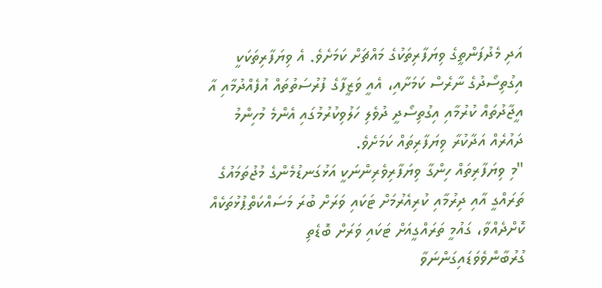އަދި މެދުފަންތީގެ ވިޔަފާރިތަކުގެ މައްޗަށް ކަމަށެވެ. އެ ވިޔަފާރިތަކަކީ އިގުތިސޯދުގެ ނާރެސް ކަމަށާއި، އެއީ ވަޒީފާގެ ފުރުސަތުތައް އުފެއްދުމާއި އާ އީޖާދުތައް ކުރުމާއި އިގުތިސޯދީ ދުވެލި ހަލުވިކުރުމުގައި އެންމެ މުހިންމު ދައުރެއް އަދާކުރާ ވިޔަފާރިތައް ކަމަށެވެ.
"މި ވިޔަފާރިތައް ހިންގާ ވިޔަފާރިވެރިންނަކީ އަޅުގަނޑުމެންގެ މުޖުތަމައުގެ ތަރައްގީ އާއި ދިރުމާއި ކުރިއެރުމަށް ޓަކައި ވަރަށް ބުރަ މަސައްކަތްޕުޅުތަކެއް ކޮށްދެއްވާ، ގައުމީ ތަރައްގީއަށް ޓަކައި ވަރަށް ބޮޑެތި ގުރުބާންވެވަޑައިގަންނަވާ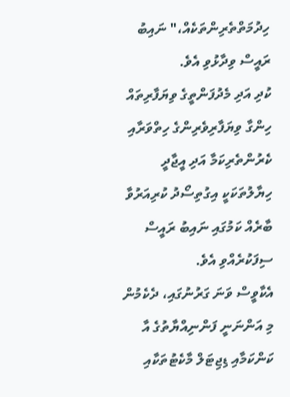ހިދުމަތްތެރިންތަކެއް،" ނައިބު ރައީސް ވިދާޅުވި އެވެ.
ކުދި އަދި މެދުފަންތީގެ ވިޔަފާރިތައް ހިންގާ ވިޔަފާރިވެރިންގެ ހިތްވަރާއި ކެރުންތެރިކަމާ އަދި އީޖާދީ ހިޔާލުތަކަކީ އިގުތިސޯދު ކުރިއަރުވާ ބާރެއް ކަމުގައި ނައިބު ރައީސް ސިފަކުރެއްވި އެވެ.
އެކާވީސް ވަނަ ގަރުނުގައި، ދެކެމުން މި އަންނަނީ ފަންނިއްޔާތުގެ އާ ކަންކަމާއި ޑިޖިޓަލް މާކެޓުތަކާއި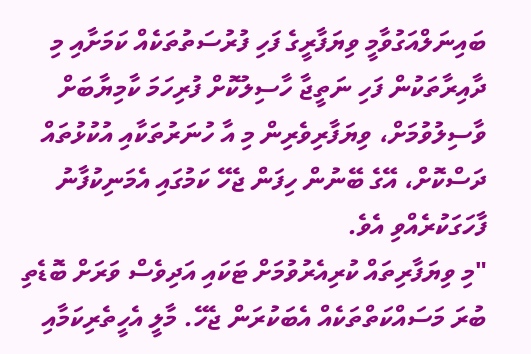ބައިނަލްއަގުވާމީ ވިޔަފާރީގެ ފަހި ފުރުސަތުތަކެއް ކަމަށާއި މި ދާއިރާތަކުން ފަހި ނަތީޖާ ހާސިލުކޮށް ފުރިހަމަ ކާމިޔާބަށް ވާސިލުވުމަށް، ވިޔަފާރިވެރިން މި އާ ހުނަރުތަކާއި އުކުޅުތައް ދަސްކޮށް، އޭގެ ބޭނުން ހިފަން ޖެހޭ ކަމުގައި އެމަނިކުފާނު ފާހަގަކުރެއްވި އެވެ.
"މި ވިޔަފާރިތައް ކުރިއެރުވުމަށް ޓަކައި އަދިވެސް ވަރަށް ބޮޑެތި ބުރަ މަސައްކަތްތަކެއް އެބަކުރަން ޖެހޭ. މާލީ އެހީތެރިކަމާއި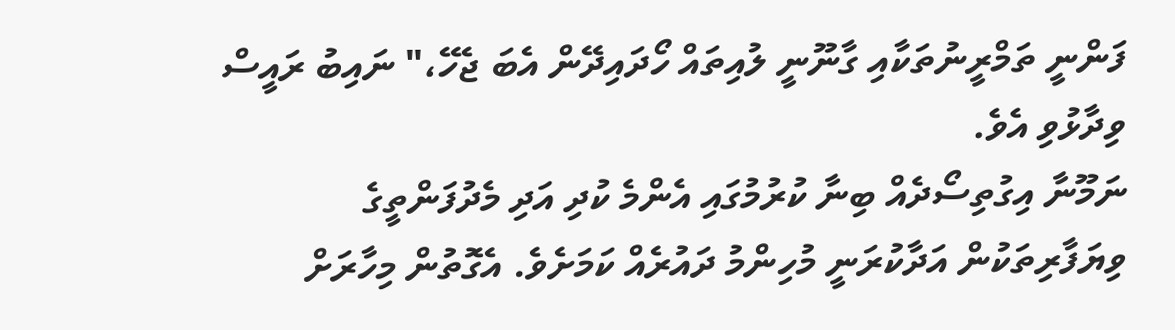ފަންނީ ތަމްރީނުތަކާއި ގާނޫނީ ލުއިތައް ހޯދައިދޭން އެބަ ޖެހޭ،" ނައިބު ރައީސް ވިދާޅުވި އެވެ.
ނަމޫނާ އިގުތިސޯދެއް ބިނާ ކުރުމުގައި އެންމެ ކުދި އަދި މެދުފަންތީގެ ވިޔަފާރިތަކުން އަދާކުރަނީ މުހިންމު ދައުރެއް ކަމަށެވެ. އެގޮތުން މިހާރަށް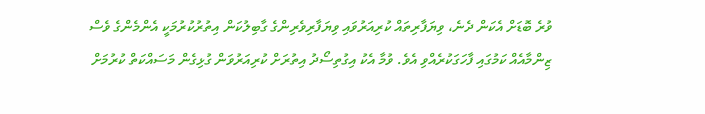ވުރެ ބޮޑަށް އެކަން ދެނެ، ވިޔަފާރިތައް ކުރިއަރުވައި ވިޔަފާރިވެރިންގެ ގާބިލުކަން އިތުރުކުރުމަކީ އެންމެންގެ ވެސް ޒިންމާއެއް ކަމުގައި ފާހަގަކުރެއްވި އެވެ. ވުމާ އެކު އިގުތިސޯދު އިތުރަށް ކުރިއަރުވަން ގުޅިގެން މަސައްކަތް ކުރުމަށް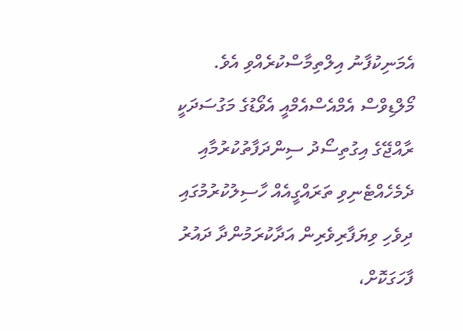އެމަނިކުފާނު އިލްތިމާސްކުރެއްވި އެވެ.
މޯލްޑިވްސް އެމްއެސްއެމްއީ އެވޯޑުގެ މަގުސަދަކީ ރާއްޖޭގެ އިގުތިސޯދު ސިންދަފާތުކުރުމާއި ދެމެހެއްޓެނިވި ތަރައްގީއެއް ހާސިލުކުރުމުގައި ދިވެހި ވިޔަފާރިވެރިން އަދާކުރަމުންދާ ދައުރު ފާހަގަކޮށް،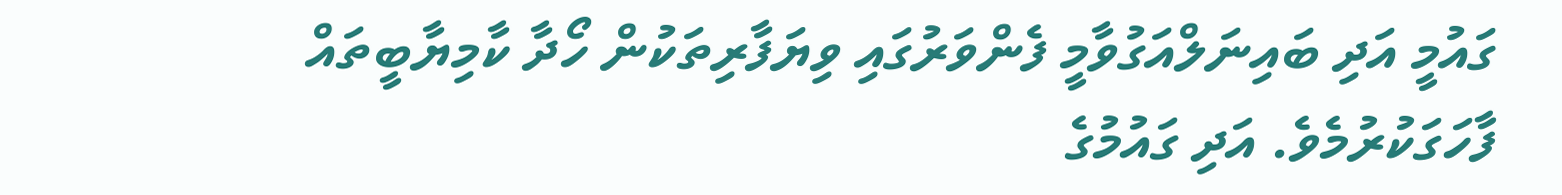ގައުމީ އަދި ބައިނަލްއަގުވާމީ ފެންވަރުގައި ވިޔަފާރިތަކުން ހޯދާ ކާމިޔާބީތައް ފާހަގަކުރުމެވެ. އަދި ގައުމުގެ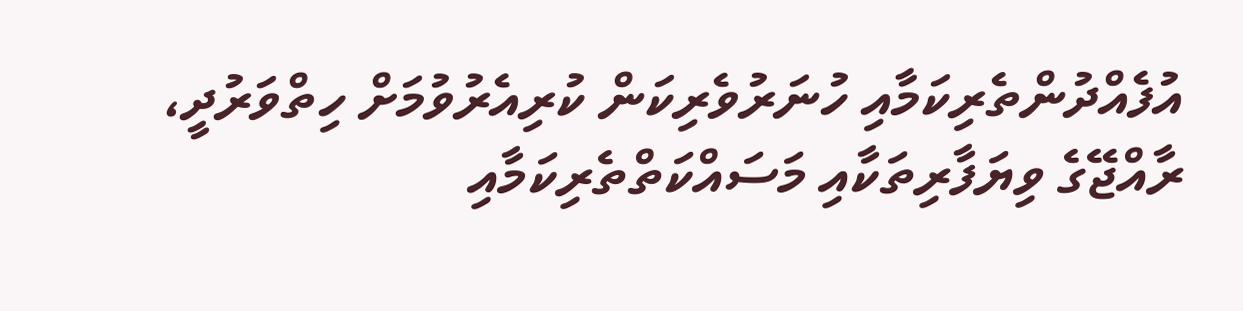އުފެއްދުންތެރިކަމާއި ހުނަރުވެރިކަން ކުރިއެރުވުމަށް ހިތްވަރުދީ، ރާއްޖޭގެ ވިޔަފާރިތަކާއި މަސައްކަތްތެރިކަމާއި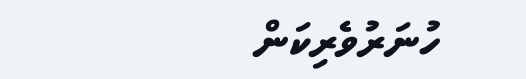ހުނަރުވެރިކަން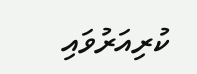ކުރިއަރުވައި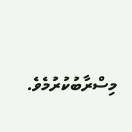މިސްރާބުކުރުމެވެ.